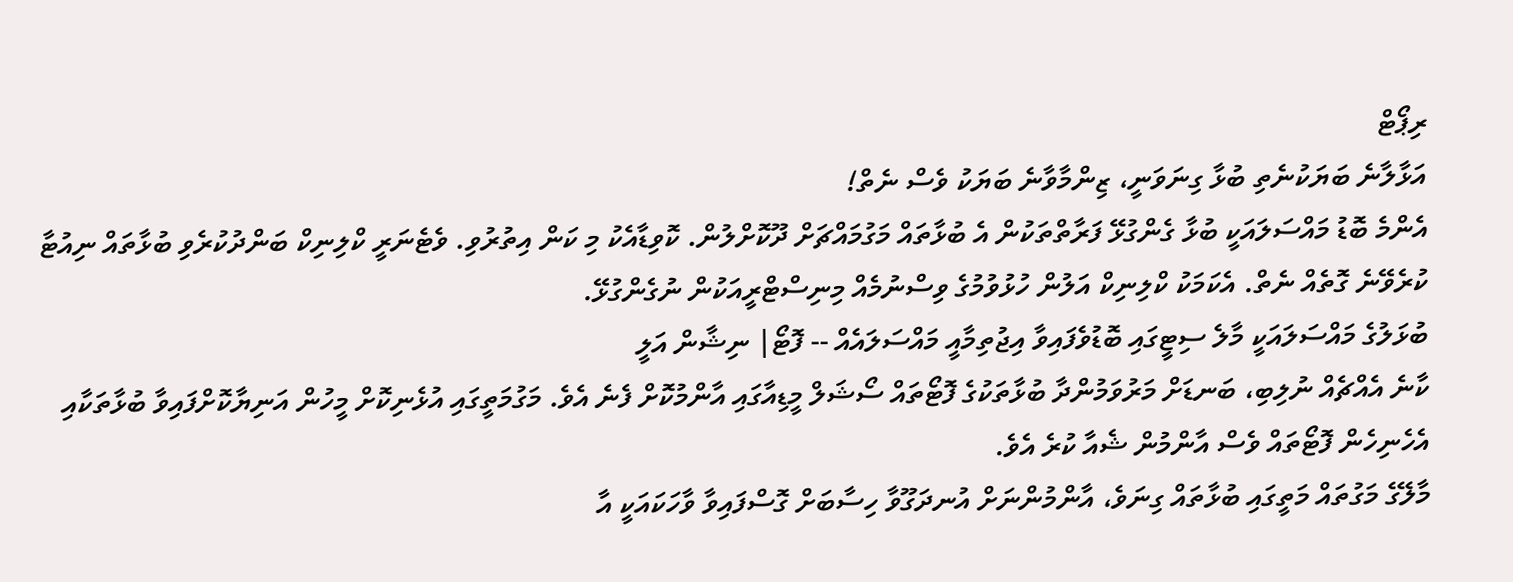ރިޕޯޓް
އަޅާލާނެ ބަޔަކުނެތި ބުޅާ ގިނަވަނީ، ޒިންމާވާނެ ބަޔަކު ވެސް ނެތް!
އެންމެ ބޮޑު މައްސަލައަކީ ބުޅާ ގެންގުޅޭ ފަރާތްތަކުން އެ ބުޅާތައް މަގުމައްޗަށް ދޫކޮށްލުން. ކޮވިޑާއެކު މި ކަން އިތުރުވި. ވެޓެނަރީ ކްލިނިކް ބަންދުކުރެވި ބުޅާތައް ނިއުޓާ ކުރެވޭނެ ގޮތެއް ނެތް. އެކަމަކު ކްލިނިކް އަލުން ހުޅުވުމުގެ ވިސްނުމެއް މިނިސްޓްރީއަކުން ނުގެންގުޅޭ.
ބުޅަލުގެ މައްސަލައަކީ މާލެ ސިޓީގައި ބޮޑުވެފައިވާ އިޖުތިމާއީ މައްސަލައެއް -- ފޮޓޯ| ނިޝާން އަލީ
ކާނެ އެއްޗެއް ނުލިބި، ބަނޑަށް މަރުވަމުންދާ ބުޅާތަކުގެ ފޮޓޯތައް ސޯޝަލް މީޑިއާގައި އާންމުކޮށް ފެނެ އެވެ. މަގުމަތީގައި އުޅެނިކޮށް މީހުން އަނިޔާކޮށްފައިވާ ބުޅާތަކާއި އެހެނިހެން ފޮޓޯތައް ވެސް އާންމުން ޝެއާ ކުރެ އެވެ.
މާލޭގެ މަގުތައް މަތީގައި ބުޅާތައް ގިނަވެ، އާންމުންނަށް އުނދަގޫވާ ހިސާބަށް ގޮސްފައިވާ ވާހަކައަކީ އާ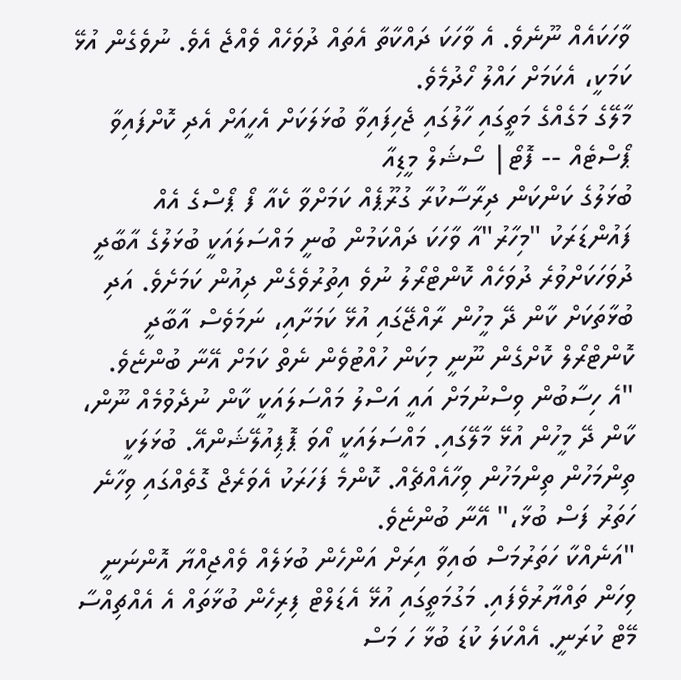ވާހަކައެއް ނޫނެވެ. އެ ވާހަކަ ދައްކާތާ އެތައް ދުވަހެއް ވެއްޖެ އެވެ. ނުވެގެން އުޅޭ ކަމަކީ، އެކަމަށް ހައްލު ހޯދުމެވެ.
މާލޭގެ މަގެއްގެ މަތީގައި ހާލުގައި ޖެހިފައިވާ ބުޅަލަކަށް އެހީއަށް އެދި ކޮށްފައިވާ ޕޯސްޓެއް -- ފޮޓޯ| ސޯޝަލް މީޑިއާ
ބުޅަލުގެ ކަންކަން ދިރާސާކުރާ ގުރޫޕެއް ކަމަށްވާ ކެއާ ފޯ ޕޯސްގެ އެއް ފައުންޑަރަކު "މިހާރު"އާ ވާހަކަ ދައްކަމުން ބުނީ މައްސަލައަކީ ބުޅަލުގެ އާބާދީ ދުވަހަކަށްވުރެ ދުވަހެއް ކޮންޓްރޯލު ނުވެ އިތުރުވެގެން ދިއުން ކަމަށެވެ. އަދި ބުޅާތަކަށް ކާން ދޭ މީހުން ރާއްޖޭގައި އުޅޭ ކަމަށާއި، ނަމަވެސް އާބާދީ ކޮންޓްރޯލް ކޮށްގެން ނޫނީ މިކަން ހުއްޓުވެން ނެތް ކަމަށް އޭނާ ބުންޏެވެ.
"އެ ހިސާބުން ވިސްނުމަށް އައީ އަސްލު މައްސަލައަކީ ކާން ނުދެވުމެއް ނޫން، ކާން ދޭ މީހުން އުޅޭ މާލޭގައި. މައްސަލައަކީ އޯވަ ޕޮޕިއުލޭޝަންއޭ. ބުޅަލަކީ ތިންމަހުން ތިންމަހުން ވިހާއެއްޗެއް. ކޮންމެ ފަހަރަކު އެވަރެޖް ގޮތެއްގައި ވިހާނެ ހަތަރު ފަސް ބުޅާ،" އޭނާ ބުންޏެވެ.
"އަނެއްކާ ހަތަރުމަސް ބައިވާ އިރަށް އަންހެން ބުޅަލެއް ވެއްޖިއްޔާ އޮންނަނީ ވިހަން ތައްޔާރުވެފައި. މަގުމަތީގައި އުޅޭ އެޑަލްޓް ފިރިހެން ބުޅާތައް އެ އެއްޗިއްސާ މޭޓް ކުރަނީ. އެއްކަލަ ކުޑަ ބުޅާ ހަ މަސް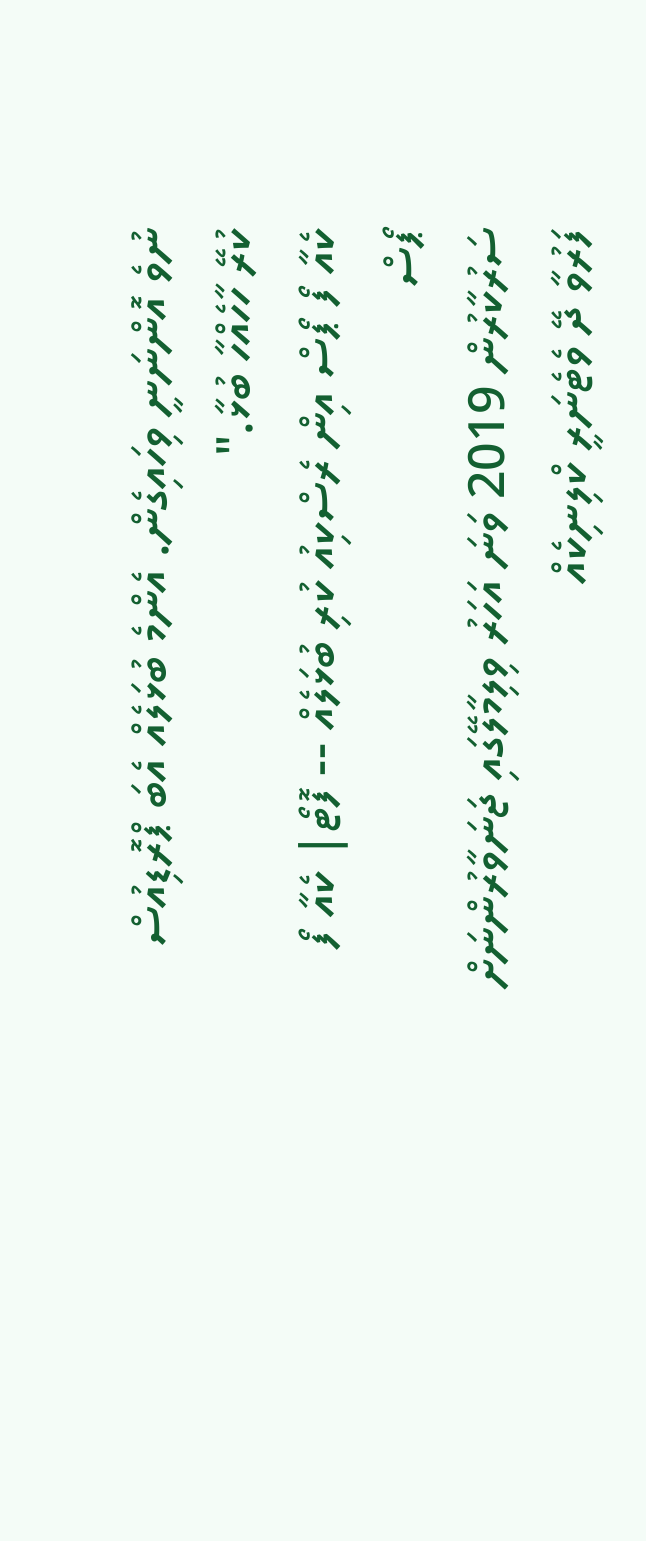ނުވެ އޮންނަނީ ވިހައިގެން. އެންމެ ބުޅަލެއް އެބަ ޕްރޮޑިއުސް ކުރޭ ހާހެއްހާ ބުޅާ."
ކެއާ ފޯ ޕޯސް އިން ރެސްކިއު ކުރި ބުޅަލެއް -- ފޮޓޯ| ކެއާ ފޯ ޕޯސް
ސަރުކާރުން 2019 ވަނަ އަހަރު ވިލިމާލޭގައި ޖަނަވާރުންނަށް ފަރުވާ ދޭ ވެޓެނަރީ ކްލިނިކެއް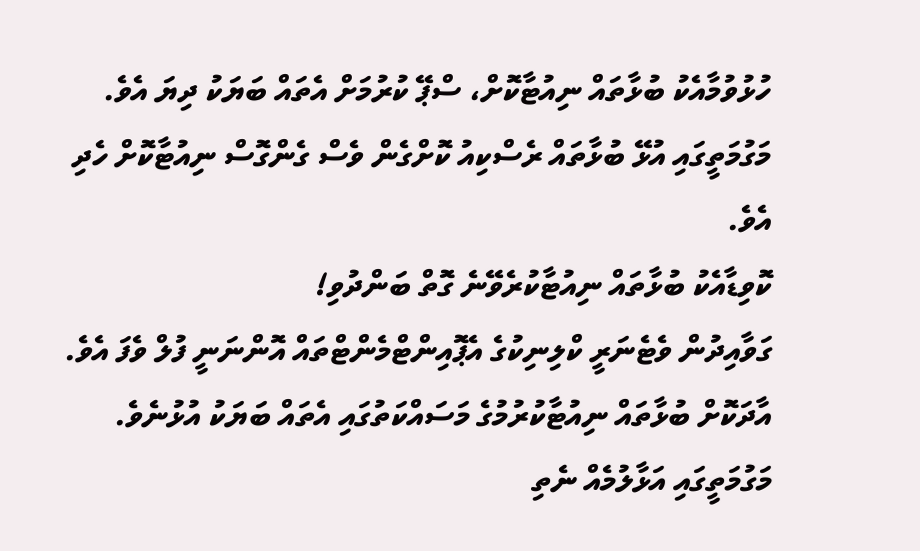ހުޅުވުމާއެކު ބުޅާތައް ނިއުޓާކޮށް، ސްޕޭ ކުރުމަށް އެތައް ބަޔަކު ދިޔަ އެވެ. މަގުމަތީގައި އުޅޭ ބުޅާތައް ރެސްކިއު ކޮށްގެން ވެސް ގެންގޮސް ނިއުޓާކޮށް ހެދި އެވެ.
ކޮވިޑާއެކު ބުޅާތައް ނިއުޓާކުރެވޭނެ ގޮތް ބަންދުވި!
ގަވާއިދުން ވެޓެނަރީ ކްލިނިކުގެ އެޕޮއިންޓްމެންޓްތައް އޮންނަނީ ފުލް ވެފަ އެވެ. އާދަކޮށް ބުޅާތައް ނިއުޓާކުރުމުގެ މަސައްކަތުގައި އެތައް ބަޔަކު އުޅުނެވެ. މަގުމަތީގައި އަޅާލުމެއް ނެތި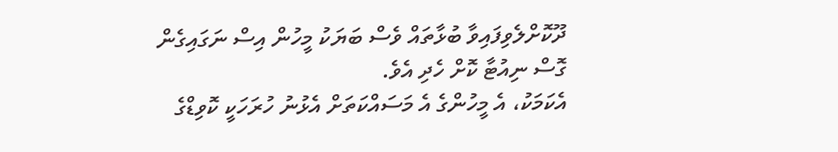ދޫކޮށްލެވިފައިވާ ބުޅާތައް ވެސް ބަޔަކު މީހުން އިސް ނަގައިގެން ގޮސް ނިއުޓާ ކޮށް ހެދި އެވެ.
އެކަމަކު، އެ މީހުންގެ އެ މަސައްކަތަށް އެޅުނު ހުރަހަކީ ކޮވިޑްގެ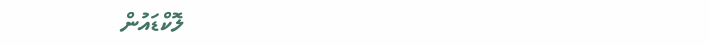ލޮކްޑައުން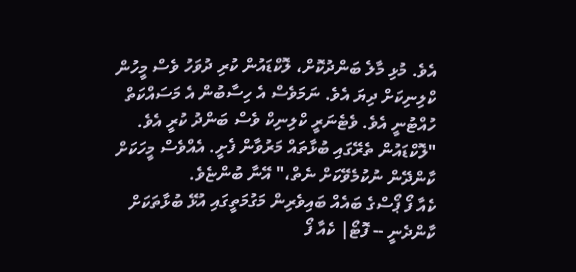އެވެ. މުޅި މާލެ ބަންދުކޮށް، ލޮކްޑައުން ކުރި ދުވަހު ވެސް މީހުން ކްލިނިކަށް ދިޔަ އެވެ. ނަމަވެސް އެ ހިސާބުން އެ މަސައްކަތް ހުއްޓުނީ އެވެ. ވެޓެނަރީ ކްލިނިކް ވެސް ބަންދު ކުރީ އެވެ.
"ލޮކްޑައުން ތެރޭގައި ބުޅާތައް މަރުވާން ފެށީ. އެއްވެސް މީހަކަށް ކާންދޭން ނުކުމެވޭކަށް ނެތް،" އޭނާ ބުންޏެވެ.
ކެއާ ފޯ ޕޯސްގެ ބައެއް ބައިވެރިން މަގުމަތީގައި އުޅޭ ބުޅާތަކަށް ކާންދެނީ -- ފޮޓޯ| ކެއާ ފޯ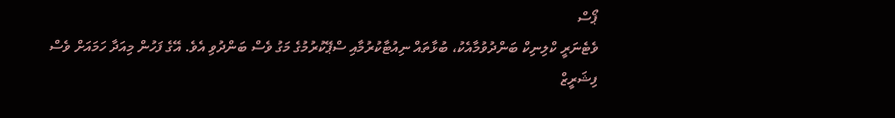ޕޯސް
ވެޓެނަރީ ކްލިނިކް ބަންދުވުމާއެކު، ބުޅާތައް ނިއުޓާކުރުމާއި ސްޕޭކުރުމުގެ މަގު ވެސް ބަންދުވި އެވެ. އޭގެ ފަހުން މިއަދާ ހަމައަށް ވެސް ފިޝަރީޒް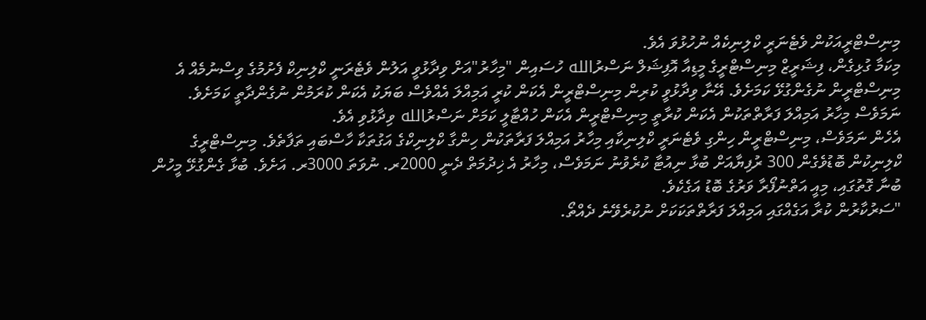މިނިސްޓްރީއަކުން ވެޓެނަރީ ކްލިނިކެއް ނުހުޅުވަ އެވެ.
މިކަމާ ގުޅިގެން، ފިޝަރީޒް މިނިސްޓްރީގެ މީޑިއާ އޮފިޝަލް ނަސްރުالله ހުސައިން "މިހާރު"އަށް ވިދާޅުވީ އަލުން ވެޓެރަނީ ކްލިނިކް ފެށުމުގެ ވިސްނުމެއް އެ މިނިސްޓްރީން ނުގެންގުޅޭ ކަމަށެވެ. އޭނާ ވިދާޅުވީ ކުރިން މިނިސްޓްރީން އެކަން ކުރީ އަމިއްލަ އެއްވެސް ބަޔަކު އެކަން ކުރަމުން ނުގެންދާތީ ކަމަށެވެ. ނަމަވެސް މިހާރު އަމިއްލަ ފަރާތްތަކުން އެކަން ކުރާތީ މިނިސްޓްރީން އެކަން ހުއްޓާލީ ކަމަށް ނަސްރުالله ވިދާޅުވި އެވެ.
އެހެން ނަމަވެސް، މިނިސްޓްރީން ހިންގި ވެޓެނަރީ ކްލިނިކާއި މިހާރު އަމިއްލަ ފަރާތަކުން ހިންގާ ކްލިނިކްގެ އަގުތަކާ ހާސްބައި ތަފާތެވެ. މިނިސްޓްރީގެ ކްލިނިކުން ބޮޑުވެގެން 300 ރުފިޔާއަށް ބުޅާ ނިއުޓާ ކުރެވުނު ނަމަވެސް، މިހާރު އެ ޚިދުމަތް ދެނީ 2000ރ. ނުވަތަ 3000ރ. އަށެވެ. ބުޅާ ގެންގުޅޭ މީހުން ބުނާ ގޮތުގައި، މިއީ އަތްނުފޯރާ ވަރުގެ ބޮޑު އަގެކެވެ.
"ސަރުކާރުން ކުރާ އަގެއްގައި އަމިއްލަ ފަރާތްތަކަކަށް ނުކުރެވޭނެ ދެއްތޯ.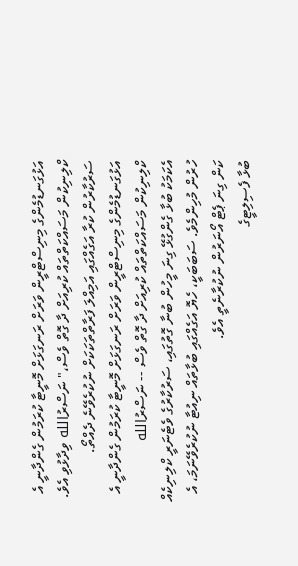އަޅުގަނޑުމެންގެ މިނިސްޓްރީން ވަރަށް ރަނގަޅަށް މޮނީޓާ ކުރަމުން ގެންދާނީ އެ ކްލިނިކުން މަސައްކަތްތައް ކުރިއަށް ދާ ގޮތް ވެސް،" ނަސްރުالله ވިދާޅުވި އެވެ.
ސަރުކާރުން ކުރާ އަގެއްގައި އަމިއްލަ ފަރާތްތަކަކަށް ނުކުރެވޭނެ ދެއްތޯ. އަޅުގަނޑުމެންގެ މިނިސްޓްރީން ވަރަށް ރަނގަޅަށް މޮނީޓާ ކުރަމުން ގެންދާނީ އެ ކްލިނިކުން މަސައްކަތްތައް ކުރިއަށް ދާ ގޮތް ވެސް -- ނަސްރުالله
އެކަމަކު ބުޅާ ގެންގުޅޭ ގިނަ މީހުން ބުނާ ގޮތުގައި، ސަރުކާރުގެ ވެޓެނަރީ ކްލިނިކެއް ހުރުން މުހިންމެވެ. ސަބަބަކީ، ހެޔޮ އަގެއްގައި ބުޅާތައް ނިއުޓާ ނުކުރެވޭނަމަ، އެ ކަން ގިނަ ޕެޓް އޯނަރުން ނުކުރާނެތީ އެވެ.
ބުޅާ ފެސިލިޓީގެ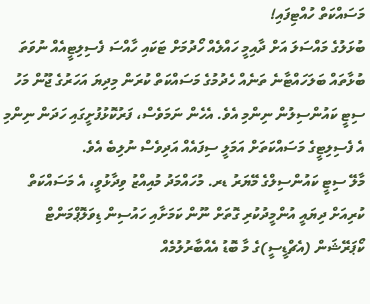މަސައްކަތް ހުއްޓިފައި!
ބުޅަލުގެ މައްސަލަ އަށް ދާއިމީ ހައްލެއް ހޯދުމަށް ޓަކައި ހާއްސަ ފެސިލިޓީއެއް ނުވަތަ ބުޅާތައް ބަލަހައްޓާނެ ތަނެއް ހެދުމުގެ މަސައްކަތް ކުރަން މިދިޔަ އަހަރުގެ ޖޫން މަހު ސިޓީ ކައުންސިލުން ނިންމި އެވެ. އެހެން ނަމަވެސް، ފަރުކޮޅުފުށީގައި ހަދަން ނިންމި އެ ފެސިލިޓީގެ މަސައްކަތަށް އަމަލީ ސިފައެއް އަދިވެސް ނުލިބެ އެވެ.
މާލޭ ސިޓީ ކައުންސިލްގެ މޭޔަރު ޑރ. މުހައްމަދު މުއިއްޒު ވިދާޅުވީ، އެ މަސައްކަތް ކުރިއަށް ދިޔައީ އުންމީދުކުރި ގޮތަށް ނޫން ކަމަށާއި ހައުސިން ޑިވަލޮޕްމަންޓް ކޯޕަރޭޝަން (އެޗްޑީސީ)ގެ މާ ބޮޑު އެއްބާރުލުމެއް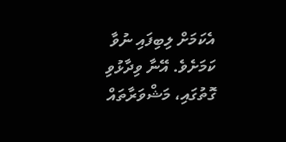އެކަމަށް ލިބިފައި ނުވާ ކަމަށެވެ. އޭނާ ވިދާޅުވި ގޮތުގައި، މަޝްވަރާތައް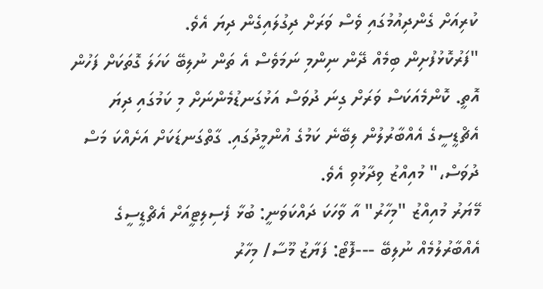ކުރިއަށް ގެންދިއުމުގައި ވެސް ވަރަށް ދިގުލައިގެން ދިޔަ އެވެ.
"ފަރުކޮޅުފުށިން ބިމެއް ދޭން ނިންމި ނަމަވެސް އެ ތަން ނުލިބޭ ކަހަލަ ގޮތަކަށް ފަހުން އޮތީ. ކޮންމެއަކަސް ވަރަށް ގިނަ ދުވަސް އަޅުގަނޑުމެންނަށް މި ކަމުގައި ދިޔަ އެޗްޑީސީގެ އެއްބާރުލުން ލިބޭނެ ކަމުގެ އުންމީދުގައި. ގާތްގަނޑަކަށް އަށެއްކަ މަސް ދުވަސް،" މުއިއްޒު ވިދާޅުވި އެވެ.
މޭޔަރު މުއިއްޒު "މިހާރު" އާ ވާހަކަ ދައްކަވަނީ: ބުޅާ ފެސިލިޓީއަށް އެޗްޑީސީގެ އެއްބާރުލުމެއް ނުލިބޭ ---ފޮޓޯ: ފަޔާޒު މޫސާ/ މިހާރު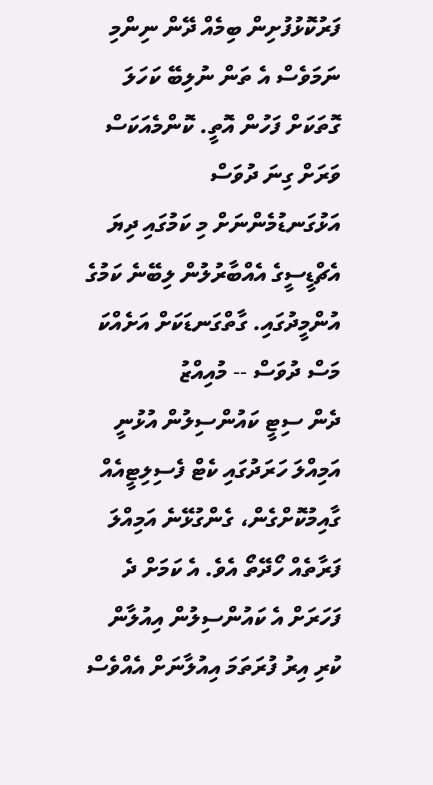ފަރުކޮޅުފުށިން ބިމެއް ދޭން ނިންމި ނަމަވެސް އެ ތަން ނުލިބޭ ކަހަލަ ގޮތަކަށް ފަހުން އޮތީ. ކޮންމެއަކަސް ވަރަށް ގިނަ ދުވަސް އަޅުގަނޑުމެންނަށް މި ކަމުގައި ދިޔަ އެޗްޑީސީގެ އެއްބާރުލުން ލިބޭނެ ކަމުގެ އުންމީދުގައި. ގާތްގަނޑަކަށް އަށެއްކަ މަސް ދުވަސް -- މުއިއްޒު
ދެން ސިޓީ ކައުންސިލުން އުޅުނީ އަމިއްލަ ހަރަދުގައި ކެޓް ފެސިލިޓީއެއް ގާއިމުކޮށްގެން، ގެންގުޅޭނެ އަމިއްލަ ފަރާތެއް ހޯދޭތޯ އެވެ. އެ ކަމަށް ދެ ފަހަރަށް އެ ކައުންސިލުން އިއުލާން ކުރި އިރު ފުރަތަމަ އިއުލާނަށް އެއްވެސް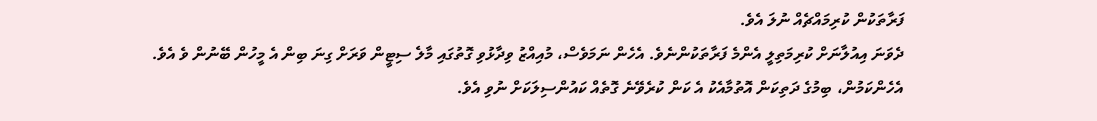ފަރާތަކުން ކުރިމައްޗެއް ނުލަ އެވެ.
ދެވަނަ އިއުލާނަށް ކުރިމަތިލީ އެންމެ ފަރާތަކުންނެވެ. އެހެން ނަމަވެސް، މުއިއްޒު ވިދާޅުވި ގޮތުގައި މާލެ ސިޓީން ވަރަށް ގިނަ ބިން އެ މީހުން ބޭނުން ވެ އެވެ. އެހެންކަމުން، ބިމުގެ ދަތިކަން އޮތުމާއެކު އެ ކަން ކުރެވޭނެ ގޮތެއް ކައުންސިލަކަށް ނުވި އެވެ.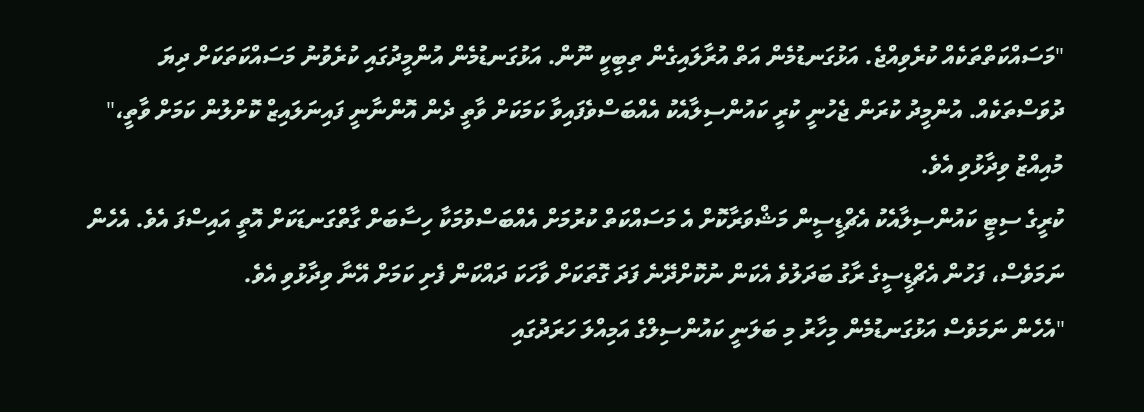"މަސައްކަތްތަކެއް ކުރެވިއްޖެ. އަޅުގަނޑުމެން އަތް އުރާލައިގެން ތިބީކީ ނޫން. އަޅުގަނޑުމެން އުންމީދުގައި ކުރެވުނު މަސައްކަތަކަށް ދިޔަ ދުވަސްތަކެއް. އުންމީދު ކުރަން ޖެހުނީ ކުރީ ކައުންސިލާއެކު އެއްބަސްވެފައިވާ ކަމަކަށް ވާތީ ދެން އޮންނާނީ ފައިނަލައިޒް ކޮށްލުން ކަމަށް ވާތީ،" މުއިއްޒު ވިދާޅުވި އެވެ.
ކުރީގެ ސިޓީ ކައުންސިލާއެކު އެޗްޑީސީން މަޝްވަރާކޮށް އެ މަސައްކަތް ކުރުމަށް އެއްބަސްވުމަކާ ހިސާބަށް ގާތްގަނޑަކަށް އޮތީ އައިސްފަ އެވެ. އެހެން ނަމަވެސް، ފަހުން އެޗްޑީސީގެ ރާގު ބަދަލުވެ އެކަން ނުކޮށްދޭނެ ފަދަ ގޮތަކަށް ވާހަކަ ދައްކަން ފެށި ކަމަށް އޭނާ ވިދާޅުވި އެވެ.
"އެހެން ނަމަވެސް އަޅުގަނޑުމެން މިހާރު މި ބަލަނީ ކައުންސިލްގެ އަމިއްލަ ހަރަދުގައި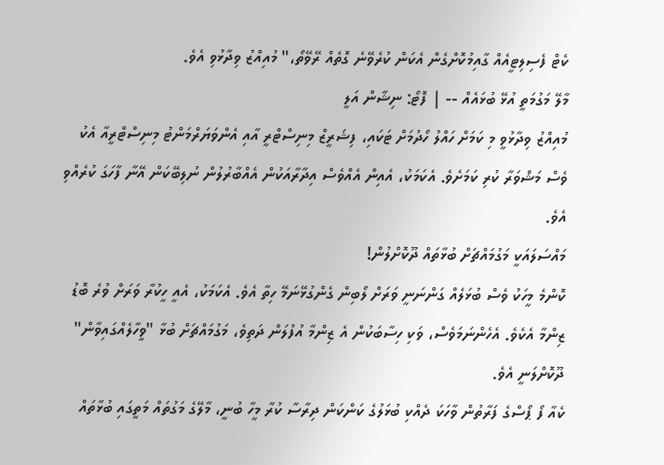ކެޓް ފެސިލިޓީއެއް ގާއިމުކޮށްގެން އެކަން ކުރެވޭނެ ގޮތެއް ރޭވޭތޯ،" މުއިއްޒު ވިދާޅުވި އެވެ.
މާލޭ މަގުމަތީ އުޅޭ ބުޅައެއް -- | ފޮޓޯ: ނިޝާން އަލީ
މުއިއްޒު ވިދާޅުވީ މި ކަމަށް ހައްލު ހޯދުމަށް ޓަކައި، ފިޝަރީޒް މިނިސްޓްރީ އާއި އެންވަޔަރްމަންޓު މިނިސްޓްރީއާ އެކު ވެސް މަޝްވަރާ ކުރި ކަމަށެވެ. އެކަމަކު، އެއިން އެއްވެސް އިދާރާއަކުން އެއްބާރުލުން ނުލިބޭކަން އޭނާ ފާހަގަ ކުރެއްވި އެވެ.
މައްސަލައަކީ މަގުމައްޗަށް ބުޅާތައް ދޫކޮށްލުން!
ކޮންމެ މީހަކު ވެސް ބުޅަލެއް ގަންނަނީ ވަރަށް ލޯބިން ގެންގުޅޭނަމޭ ހިތާ އެވެ. އެކަމަކު، އެއީ ހީކުރާ ވަރަށް ވުރެ ބޮޑު ޒިންމާ އެކެވެ. އެހެންނަމަވެސް، ވަކި ހިސާބަކުން އެ ޒިންމާ އުފުލަން ދަތިވެ، މަގުމައްޗަށް ބުޅާ "ވީހާލެއްގައިވާން" ދޫކޮށްލަނީ އެވެ.
ކެއާ ފޯ ޕޯސްގެ ފަރާތުން ވާހަކަ ދެއްކި ބުޅަލުގެ ކަންކަން ދިރާސާ ކުރާ މީހާ ބުނީ، މާލޭގެ މަގުތައް މަތީގައި ބުޅާތައް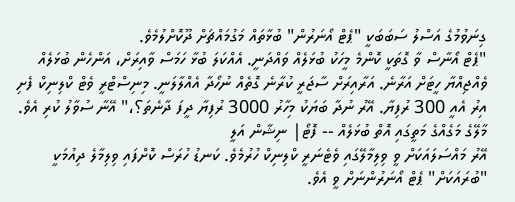ގިނަވުމުގެ އަސްލު ސަބަބަކީ "ޕެޓް އޯނަރުން" ބުޅާތައް މަގުމައްޗަށް ދޫކޮށްލުމެވެ.
"ޕެޓް އޯނާސް ވާ ގޮތަކީ ކޮންމެ މީހަކު ބުޅަލެއް ވައްދަނީ. އެއްކަލަ ބުޅާ ހަމަސް ވާއިރަށް، އަންހެން ބުޅަލެއް ވެއްޖިއްޔާ ހީޓަށް އަރާނެ. އަރާއިރަށް ސާޖަރީ ކުރާނެ ގޮތެއް ނުހޯދާ އެއްލާލަނީ. މިނިސްޓްރީ ވެޓް ކްލިނިކް ފެށި އިރު އެއީ 300 ރުފިޔާ. އޭރު ނުދާ ބަޔަކު މިހާރު 3000 ރުފިޔާ ދީފަ ދާނެތަ؟،" އޭނާ ސުވާލު ކުރި އެވެ.
މާލޭގެ މަގެއްގެ މަތީގައި އޮތް ބުޅަލެއް -- ފޮޓޯ| ނިޝާން އަލީ
އޭރު މައްސަލައަކަށް ވީ ވިލިމާލޭގައި ވެޓެނަރީ ކްލިނިކް ހުރުމެވެ. ކަނޑު ހުރަސް ކޮށްފައި ވިލިމާލެ ދިއުމަކީ "ބުރައަކަށް" ޕެޓް އޯނަރުންނަށް ވީ އެވެ.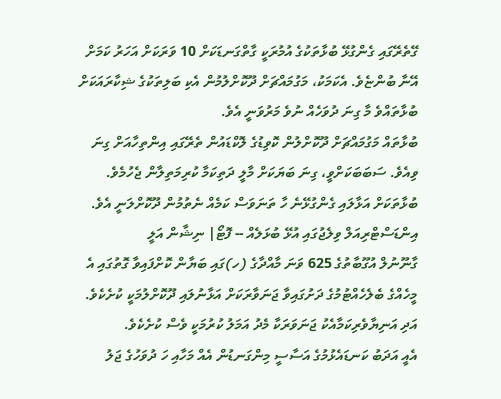ގޭތެރޭގައި ގެންގުޅޭ ބުޅާތަކުގެ އުމުރަކީ ގާތްގަނޑަކަށް 10 ވަރަކަށް އަހަރު ކަމަށް އޭނާ ބުންޏެވެ. އެކަމަކު، މަގުމައްޗަށް ދޫކޮށްލުމުން އެކި ބަލިތަކުގެ ޝިކާރައަކަށް ބުޅާތައްވެ މާ ގިނަ ދުވަހެއް ނުވެ މަރުވަނީ އެވެ.
ބުޅާތައް މަގުމައްޗަށް ދޫކޮށްލުން ކޮވިޑުގެ ލޮކްޑައުން ތެރޭގައި އިންތިހާއަށް ގިނަ ވިއެވެ. ސަބަބަކަށްވީ، ގިނަ ބަޔަކަށް މާލީ ދަތިކަމާ ކުރިމަތިލާން ޖެހުމެވެ. ބުޅާތަކަށް އަޅާލައި ގެންގުޅޭނެ ހާ ތަނަވަސް ކަމެއް ނެތުމުން ދޫކޮށްލަނީ އެވެ.
އިންޑަސްޓްރިއަލް ވިލެޖުގައި އުޅޭ ބުޅަލެއް -- ފޮޓޯ| ނިޝާން އަލީ
ގާނޫނުލް އުގޫބާތުގެ 625 ވަނަ މާއްދާގެ (ހ)ގައި ބަޔާން ކޮށްފައިވާ ގޮތުގައި އެ މީހެއްގެ ބެލެހެއްޓުމުގެ ދަށުގައިވާ ޖަނަވާރަކަށް އަޅާނުލައި ދޫކޮށްލުމަކީ ކުށެކެވެ. އަދި އަނިޔާވެރިކަމާއެކު ޖަނަވަރަކާ މެދު އަމަލު ކުރުމަކީ ވެސް ކުށެކެވެ.
އެއީ އަދަބު ކަނޑައެޅުމުގެ އަސާސީ މިންގަނޑުން އެއް މަހާއި ހަ ދުވަހުގެ ޖަލު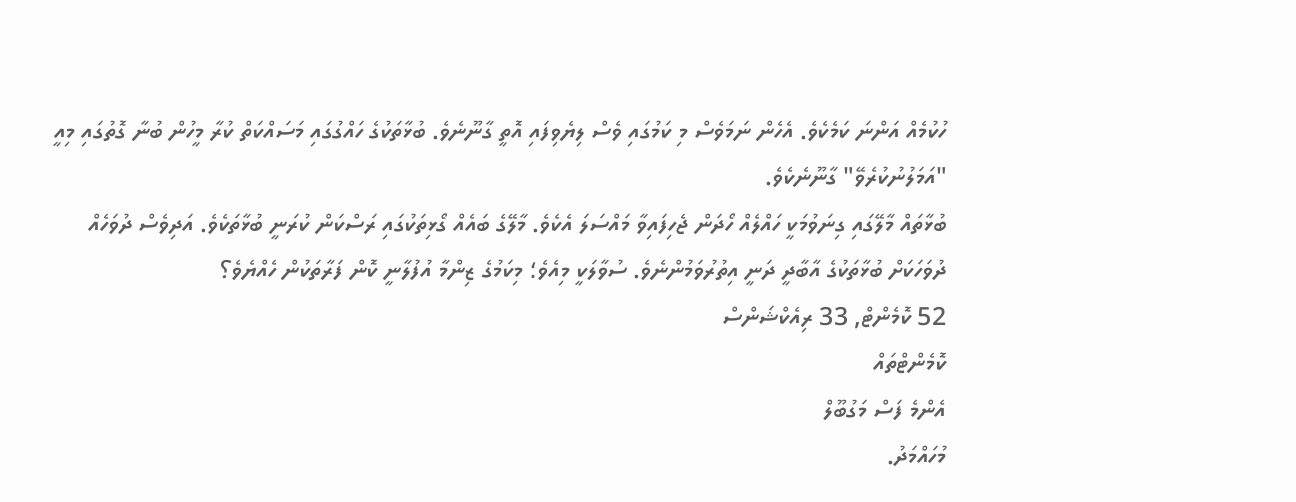ހުކުމެއް އަންނަ ކަމެކެވެ. އެހެން ނަމަވެސް މި ކަމުގައި ވެސް ލިޔެވިފައި އޮތީ ގާނޫނެވެ. ބުޅާތަކުގެ ހައްގުގައި މަސައްކަތް ކުރާ މީހުން ބުނާ ގޮތުގައި މިއީ "އަމަލުނުކުރެވޭ" ގާނޫނެކެވެ.
ބުޅާތައް މާލޭގައި ގިނަވުމަކީ ހައްލެއް ހޯދަން ޖެހިފައިވާ މައްސަލަ އެކެވެ. މާލޭގެ ބައެއް ގޯޅިތަކުގައި ރަސްކަން ކުރަނީ ބުޅާތަކެވެ. އަދިވެސް ދުވަހެއް ދުވަހަކަށް ބުޅާތަކުގެ އާބާދީ ދަނީ އިތުރުވަމުންނެވެ. ސުވާލަކީ މިއެވެ؛ މިކަމުގެ ޒިންމާ އުފުލާނީ ކޮން ފަރާތަކުން ހެއްޔެވެ؟
52 ކޮމެންޓް, 33 ރިއެކްޝަންސް
ކޮމެންޓްތައް
އެންމެ ފަސް މަގުބޫލް
މުހައްމަދު.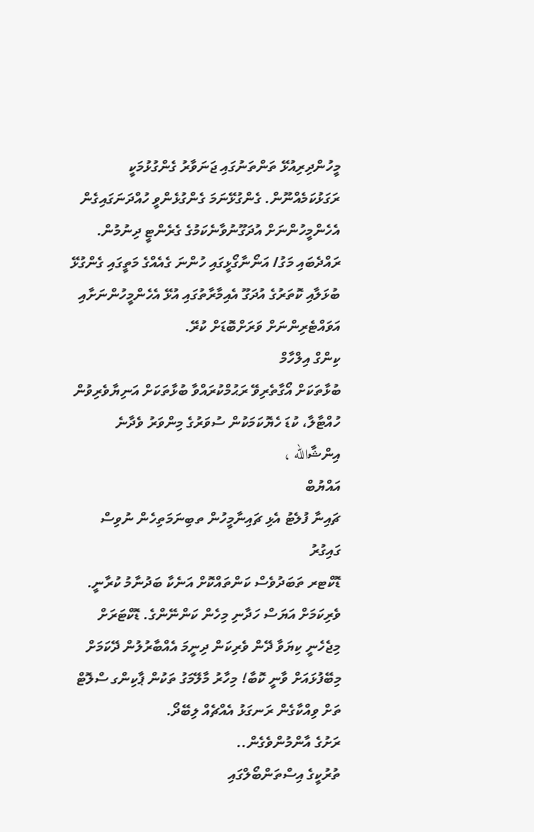މީހުންދިރިއުޅޭ ތަންތަނުގައި ޖަނަވާރު ގެންގުޅުމަކީ ރަގަޅުކަމެއްނޫން. ގެންގުޅޭނަމަ ގެންގުޅެންވީ ހުއްދަނަގައިގެން އެހެންމީހުންނަށް އުދަގޫނުވާނެކަމުގެ ގެރެންޓީ ދިނުމުން. ރައްދެބައި މަގު/ އަނޯނާގޯޅީގައި ހުންނަ ގެއެއްގެ މަތީގައި ގެންގުޅޭ ބުޅަލާއި ކޮތަރުގެ އުދަގޫ އެއިމާރާތުގައި އުޅޭ އެހެންމީހުންނަށާއި އަވައްޓެރިންނަށް ވަރަށްބޮޑަށް ކުރޭ.
ކިންގް އިލްހާމް
ބުޅާތަކަށް އޯގާތެރިވޭ ރަޙުމްކުރައްވާ ބުޅާތަކަށް އަނިޔާވެރިވުން ހުއްޓާލާ، ކުޑަ ހެޔޮކަމަކުން ސުވަރުގެ މިންވަރު ވެދާނެ އިންޝާالله ،
އައްޔުބް
ޗައިނާ ފުލެޓު އެޅި ޗައިނާމީހުން ތބިނަމަތިހެން ނުވިސް
ގައިގުރު
ޑޮކްޓރ ތަބަދުވެސް ކަންތައްކޮށް އަނެކާ ބަދުނާމު ކުރާނީ. ވެރިކަމަށް އަޔަސް ހަދާނި މިހެން ކަންނޭންގެ. ޑޮކްޓަރަށް މިޖެހެނީ ކިޔަވާ ދޭން ވެރިކަން ދިނީމަ އެއްބާރުލުން ދޭކަމަށް މިބޭފުޅައަށް ވާނީ ކޮބާ! މިހާރު މާލޭމަގު ތަކުން ޕާކިންގ ސްލޮޓް ތަށް ވިއްކާގެން ރަނގަޅު އެއްޗެއް ލިބޭދޯ.
ރަށުގެ އާންމުންވެގެން..
ތުރުކީގެ އިސްތަންބޯލްގައި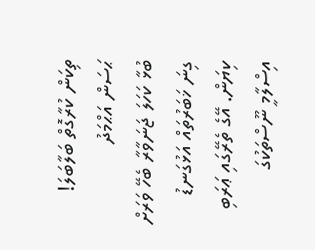ތިކަން ކުރާގޮތް ބަލާބަލަ!
ޙަސަން އަޙްމަދު
ބުޅާ ކަހަލަ ޖަނަވާރާ ބެހޭ ވަރަށް ގިނަ ޚަބަރުތައް އަޅުގަނޑު ކިޔަން. އޭގެ ތެރޭގައި ޢަރަބި އިސްލާމީ ނޫސްތަކުގަ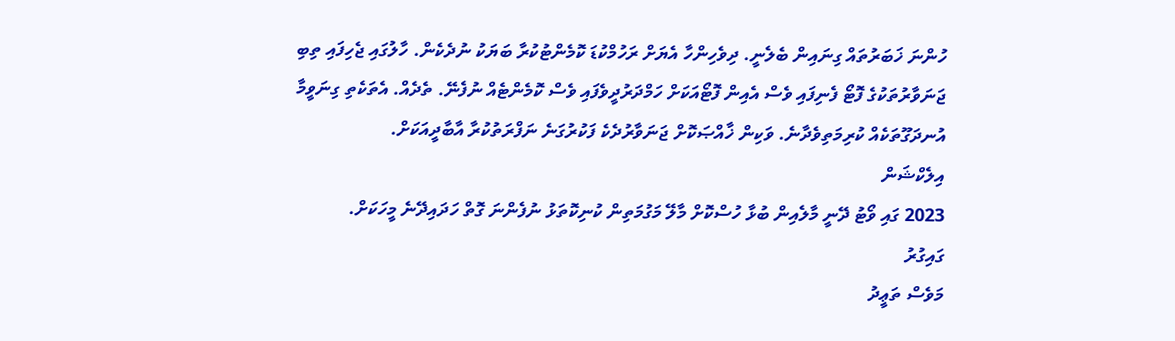ހުންނަ ޚަބަރުތައް ގިނައިން ބެލެނީ. ދިވެހިންހާ އެޔަށް ރަހުމްކުޑަ ކޮމެންޓުކުރާ ބަޔަކު ނުދެކެން. ހާލުގައި ޖެހިފައި ތިބި ޖަނަވާރުތަކުގެ ފޮޓޯ ފެނިފައި ވެސް އެއިން ފޮޓޯއަކަށް ހަމްދަރުދީވެފައި ވެސް ކޮމެންޓެއް ނުފެނޭ. ތެދެއް. އެތަކެތި ގިނަވީމާ އުނދަގޫތަކެއް ކުރިމަތިވެދާނެ. ވަކިން ޚާއްޞަކޮށް ޖަނަވާރުދެކެ ފަކުރުގަނެ ނަފްރަތުކުރާ އާބާދީއަކަށް.
އިލެކްޝަން
2023 ގައި ވޯޓު ދޭނީ މާލެއިން ބުޅާ ހުސްކޮށް މާލޭ މަގުމަތިން ކުނިކޮތަޅު ނުފެންނަ ގޮތް ހަދައިދޭނެ މީހަކަށް.
ގައިގުރު
މަވެސް ތަޢީދު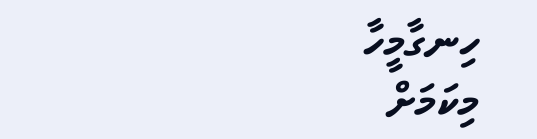ހިނގާމީހާ
މިކަމަށް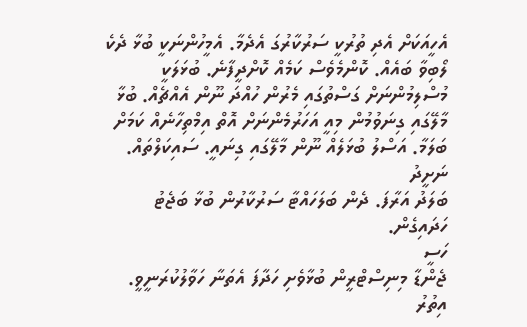އެހީއަކަށް އެދި ތުރުކީ ސަރުކާރުގަ އެދެމާ. އެމީހުންނަކީ ބުޅާ ދެކެ ލޯބިވާ ބައެއް. ކޮންމެވެސް ކަމެއް ކޮށްދީފާނެ. ބުޅަލަކީ މުސްލިމުންނަށް ގަސްތުގައި މެރުން ހުއްދަ ނޫން އެއްޗެއް. ބުޅާ މާލޭގައި ގިނަވުމުން މިއީ އަހަރުމެންނަށް އޮތް އިމްތިހާނެއް ކަމަށް ބަލަމާ. އަސްލު ބުޅަލެއް ނޫން މާލޭގައި ގިނައީ. ސައިކަލްތައް.
ނަށީދު
ބަލަދު އަރާފަ. ދެން ބަލަހައްޓާ ސަރުކާރުން ބުޅާ ބަޖެޓު ހަދައިގެން.
ހަސީ
ޖެންޑާ މިނިސްޓްރީން ބުޅާވެށި ހަދާފަ އެތަނާ ހަވާލުކުރަނީވީ.
އިތުރު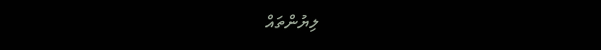ލިޔުންތައް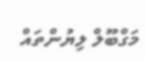މަގްބޫލް ލިޔުންތައް